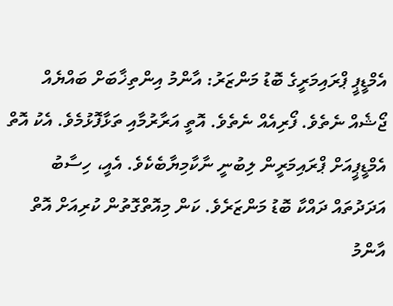އެމްޑީޕީ ޕްރައިމަރީގެ ބޮޑު މަންޒަރު: އާންމު އިންތިޚާބަށް ބައްޔެއް
ޖޯޝެއް ނެތެވެ. ފޯރިއެއް ނެތެވެ. އޮތީ އަރާރުމާއި ތަޅާފޮޅުމެވެ. އެކު އޮތް އެމްޑީޕީއަށް ޕްރައިމަރީން ލިބުނީ ނާކާމިޔާބެކެވެ. އެއީ، ހިސާބު އަދަދުތައް ދައްކާ ބޮޑު މަންޒަރެވެ. ކަން މިއޮތްގޮތުން ކުރިއަށް އޮތް އާންމު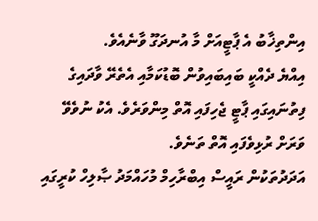އިންތިޚާބު އެ ޕާޓީއަށް މާ އުނދަގޫ ވާނެއެވެ.
އިއްޔެ ދެއްކީ ބައިބައިވުން ބޮޑުކަމާއި އެތެރޭ ވާދައިގެ ފިތުނައިގައި ޕާޓީ ޖެހިފައި އޮތް މިންވަރެވެ. އެކު ނުވެވޭ ވަރަށް ރުޅިވެފައި އޮތް ތަނެވެ.
އަދަދުތަކުން ރައީސް އިބްރާހިމް މުހައްމަދު ޞާލިހް ކުރީގައި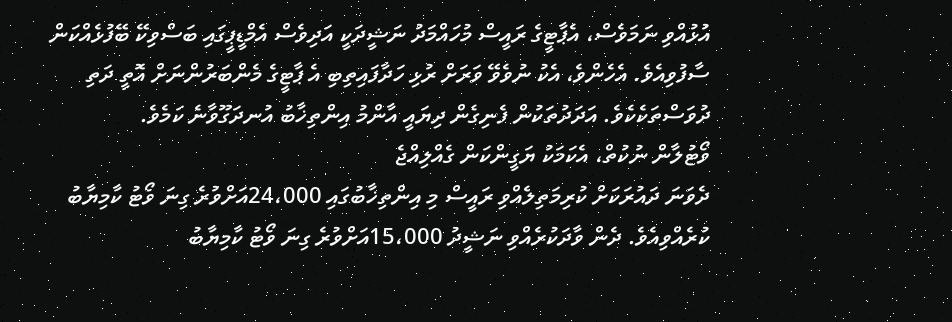އުޅުއްވި ނަމަވެސް، އެޕާޓީގެ ރައީސް މުހައްމަދު ނަޝީދަކީ އަދިވެސް އެމްޑީޕީގައި ބަސްވިކޭ ބޭފުޅެއްކަން ސާފުވިއެވެ. އެހެންވެ، އެކު ނުވެވޭ ވަރަށް ރުޅި ހަދާފައިތިބި އެ ޕާޓީގެ މެންބަރުންނަށް އޮތީ ދަތި ދުވަސްތަކެކެވެ. އަދަދުތަކުން ފެނިގެން ދިޔައީ އާންމު އިންތިޚާބު އުނދަގޫވާނެ ކަމެވެ.
ވޯޓުލާން ނުކުތް، އެކަމަކު ޔަގީންކަން ގެއްލިއްޖެ
ދެވަނަ ދައުރަކަށް ކުރިމަތިލެއްވި ރައީސް މި އިންތިޚާބުގައި 24،000އަށްވުރެ ގިނަ ވޯޓު ކާމިޔާބު ކުރެއްވިއެވެ. ދެން ވާދަކުރެއްވި ނަޝީދު 15،000އަށްވުރެ ގިނަ ވޯޓު ކާމިޔާބު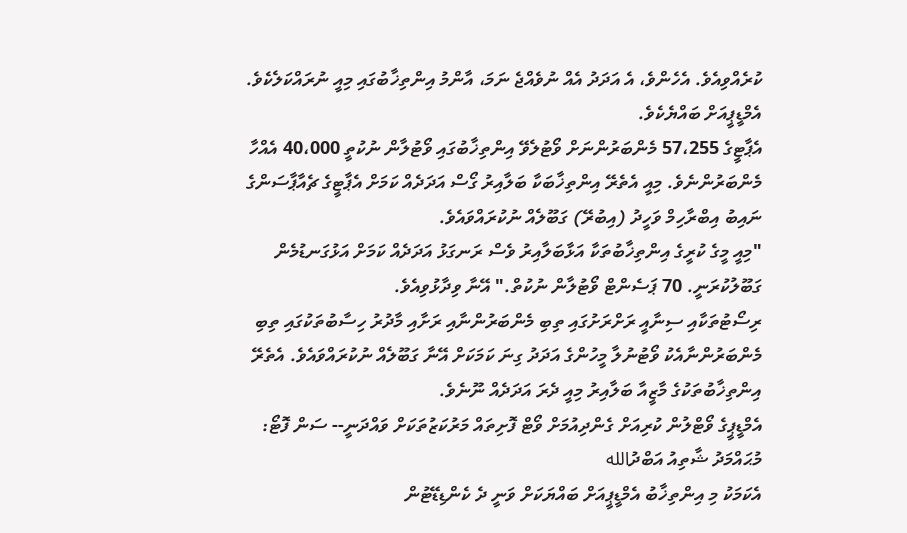ކުރެއްވިއެވެ. އެހެންވެ، އެ އަދަދު އެއް ނުވެއްޖެ ނަމަ، އާންމު އިންތިޚާބުގައި މިއީ ނުރައްކަލެކެވެ. އެމްޑީޕީއަށް ބައްޔެކެވެ.
އެޕާޓީގެ 57،255 މެންބަރުންނަށް ވޯޓުލެވޭ އިންތިޚާބުގައި ވޯޓުލާން ނުކުތީ 40،000 އެއްހާ މެންބަރުންނެވެ. މިއީ އެތެރޭ އިންތިޚާބަކާ ބަލާއިރު ގޯސް އަދަދެއް ކަމަށް އެޕާޓީގެ ޗެއާޕާސަންގެ ނައިބު އިބްރާހިމް ވަހީދު (އިބުރޭ) ގަބޫލެއް ނުކުރައްވައެވެ.
"މިއީ މީގެ ކުރީގެ އިންތިޚާބުތަކާ އަޅާބަލާއިރު ވެސް ރަނގަޅު އަދަދެއް ކަމަށް އަޅުގަނޑުމެން ގަބޫލުކުރަނީ. 70 ޕަސެންޓް ވޯޓުލާން ނުކުތް." އޭނާ ވިދާޅުވިއެވެ.
ރިސޯޓުތަކާއި ސިނާއީ ރަށްރަށުގައި ތިބި މެންބަރުންނާއި ރަށާއި މާދުރު ހިސާބުތަކުގައި ތިބި މެންބަރުންނާއެކު ވޯޓުނުލާ މީހުންގެ އަދަދު ގިނަ ކަމަކަށް އޭނާ ގަބޫލެއް ނުކުރައްވައެވެ. އެތެރޭ އިންތިޚާބުތަކުގެ މާޒީއާ ބަލާއިރު މިއީ ދެރަ އަދަދެއް ނޫނެވެ.
އެމްޑީޕީގެ ވޯޓްލުން ކުރިއަށް ގެންދިއުމަށް ވޯޓް ފޮށިތައް މަރުކަޒުތަކަށް ވައްދަނީ-- ސަން ފޮޓޯ: މުޙައްމަދު ޝާތިއު އަބްދުالله
އެކަމަކު މި އިންތިޚާބު އެމްޑީޕީއަށް ބައްޔަކަށް ވަނީ ދެ ކެންޑިޑޭޓުން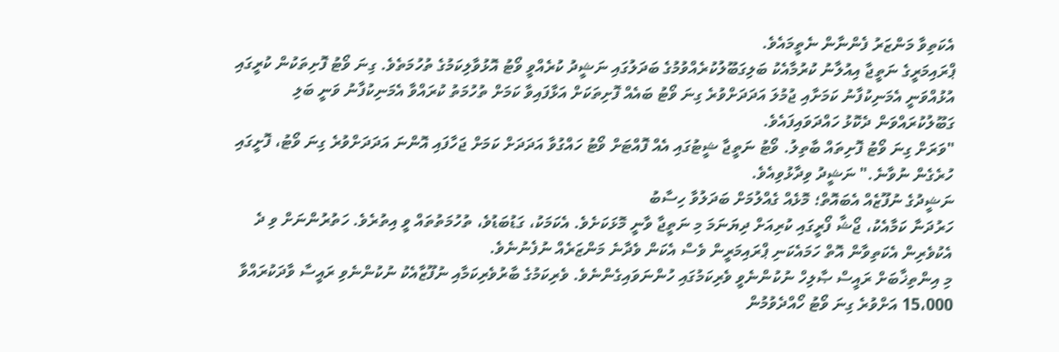އެކަތިވާ މަންޒަރު ފެންނާން ނެތީމައެވެ.
ޕްރައިމަރީގެ ނަތީޖާ އިއުލާނު ކުރުމާއެކު ބަލިގަބޫލުކުރެއްވުމުގެ ބަދަލުގައި ނަޝީދު ކުރެއްވީ ވޯޓު އޮޅުވާލިކަމުގެ ތުހުމަތެވެ. ގިނަ ވޯޓު ފޮށިތަކުން ކުރީގައި އުޅުއްވަނީ އެމަނިކުފާނު ކަމަށާއި ޖުމުލަ އަދަދަށްވުރެ ގިނަ ވޯޓު ބައެއް ފޮށިތަކަށް އަޅާފައިވާ ކަމަށް ތުހުމަތު ކުރައްވާ އެމަނިކުފާނު ވަނީ ބަލި ގަބޫލުކުރައްވަން ދެކޮޅު ހައްދަވައިފައެވެ.
"ވަރަށް ގިނަ ވޯޓު ފޮށިތައް ބާތިލު. ވޯޓު ނަތީޖާ ޝީޓުގައި އެއް ފޮއްޓަށް ވޯޓު ހައްގުވާ އަދަދަށް ކަމަށް ޖަހާފައި އޮންނަ އަދަދަށްވުރެ ގިނަ ވޯޓު، ފޮށީގައި ހުރެގެން ނުވާނެ." ނަޝީދު ވިދާޅުވިއެވެ.
ނަޝީދުގެ ނުފޫޒެއް އެބައޮތް؛ މޮޅެއް ގެއްލުމަށް ބަދަލުވާ ހިސާބު
ހަރުދަނާ ކަމާއެކު، ޖޯޝާ ފޯރީގައި ކުރިއަށް ދިޔަނަމަ މި ނަތީޖާ ވާނީ މޮޅަކަށެވެ. އެކަމަކު، ގަޑުބަޑުވެ، ތުހުމަތުތައް ވީ އިތުރެވެ. ހަތުރުންނަށް ވި ދެ އެކުވެރިން އެކަތިވާން އޮތް ހަމައެކަނި ޕްރައިމަރީން ވެސް އެކަން ވެދާނެ މަންޒަރެއް ނުފެނުނެވެ.
މި އިންތިޚާބަށް ރައީސް ޞާލިހް ނުކުންނެވީ ވެރިކަމުގައި ހުންނަވައިގެންނެވެ. ވެރިކަމުގެ ބާރުވެރިކަމާއި ނުފޫޒާއެކު ނުކުންނެވި ރައީސާ ވާދަކުރައްވާ 15،000 އަށްވުރެ ގިނަ ވޯޓު ހޯއްދެވުމުން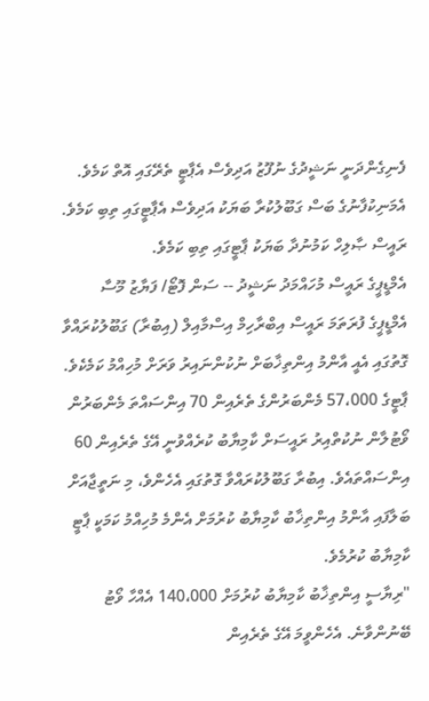ފެނިގެންދަނީ ނަޝީދުގެ ނުފޫޒު އަދިވެސް އެޕާޓީ ތެރޭގައި އޮތް ކަމެވެ. އެމަނިކުފާނުގެ ބަސް ގަބޫލުކުރާ ބަޔަކު އަދިވެސް އެޕާޓީގައި ތިބި ކަމެވެ. ރައީސް ޞާލިހް ކަމުނުދާ ބަޔަކު ޕާޓީގައި ތިބި ކަމެވެ.
އެމްޑީޕީގެ ރައީސް މުހައްމަދު ނަޝީދު -- ސަން ފޮޓޯ/ ފަޔާޒު މޫސާ
އެމްޑީޕީގެ ފުރަތަމަ ރައީސް އިބްރާހިމް އިސްމާއިލް (އިބުރާ) ގަބޫލުކުރައްވާ ގޮތުގައި އެއީ އާންމު އިންތިޚާބަށް ނުކުންނައިރު ވަރަށް މުހިއްމު ކަމެކެވެ.
ޕާޓީގެ 57،000 މެންބަރުންގެ ތެރެއިން 70 އިންސައްތަ މެންބަރުން ވޯޓުލާން ނުކުތްއިރު ރައީސަށް ކާމިޔާބު ކުރެއްވުނީ އޭގެ ތެރެއިން 60 އިންސައްތައެވެ. އިބުރާ ގަބޫލުކުރައްވާ ގޮތުގައި އެހެންވެ، މި ނަތީޖާއަށް ބަލާފައި އާންމު އިންތިޚާބު ކާމިޔާބު ކުރުމަށް އެންމެ މުހިއްމު ކަމަކީ ޕާޓީ ކާމިޔާބު ކުރުމެވެ.
"ރިޔާސީ އިންތިޚާބު ކާމިޔާބު ކުރުމަށް 140،000 އެއްހާ ވޯޓު ބޭނުންވާނެ. އެހެންވީމަ އޭގެ ތެރެއިން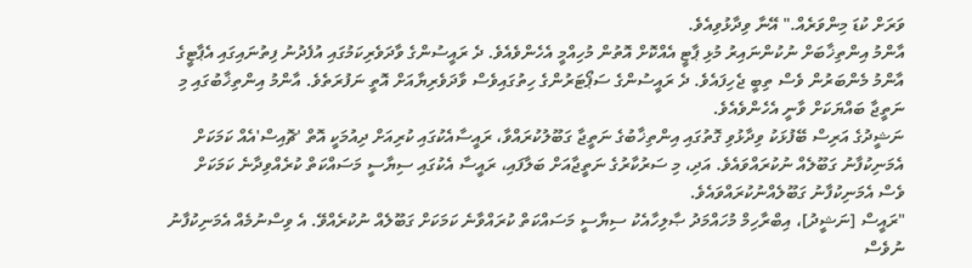ވަރަށް ކުޑަ މިންވަރެއް." އޭނާ ވިދާޅުވިއެވެ.
އާންމު އިންތިޚާބަށް ނުކުންނައިރު މުޅި ޕާޓީ އެއްކޮށް އޮތުން މުހިއްމީ އެހެންވެއެވެ. ދެ ރައީސުންގެ ވާދަވެރިކަމުގައި އުފެދުނު ފިތުނައިގައި އެޕާޓީގެ އާންމު މެންބަރުން ވެސް ތިބީ ޖެހިފައެވެ. ދެ ރައީސުންގެ ސަޕޯޓަރުންގެ ހިތުގައިވެސް ވާދަވެރިޔާއަށް އޮތީ ނަފުރަތެވެ. އާންމު އިންތިޚާބުގައި މި ނަތީޖާ ބައްޔަކަށް ވާނީ އެހެންވެއެވެ.
ނަޝީދުގެ އަރިސް ބޭފުޅަކު ވިދާޅުވި ގޮތުގައި އިންތިޚާބުގެ ނަތީޖާ ގަބޫލުކުރައްވާ، ރައީސާއެކުގައި ކުރިއަށް ދިއުމަކީ އޮތް 'ޗޮއިސް'އެއް ކަމަކަށް އެމަނިކުފާނު ގަބޫލެއް ނުކުރައްވައެވެ. އަދި، މި ސަރުކާރުގެ ނަތީޖާއަށް ބަލާފައި، ރައީސާ އެކުގައި ސިޔާސީ މަސައްކަތް ކުރެއްވިދާނެ ކަމަކަށް ވެސް އެމަނިކުފާނު ގަބޫލެއްނުކުރައްވައެވެ.
"ރައީސް [ނަޝީދު]، އިބްރާހިމް މުހައްމަދު ޞާލިހާއެކު ސިޔާސީ މަސައްކަތް ކުރައްވާނެ ކަމަކަށް ގަބޫލެއް ނުކުރެއްވޭ. އެ ވިސްނުމެއް އެމަނިކުފާނު ނުވެސް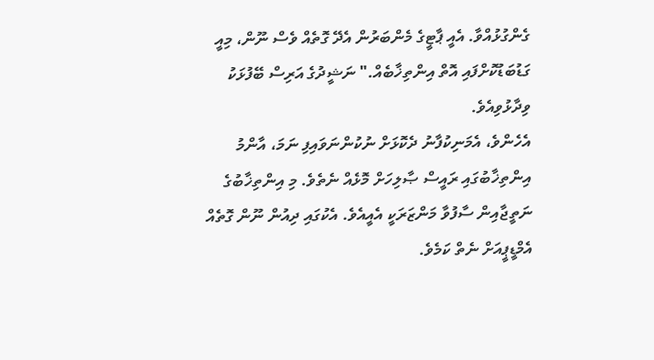ގެންގުޅުއްވާ. އެއީ ޕާޓީގެ މެންބަރުން އެދޭ ގޮތެއް ވެސް ނޫން، މިއީ ގަޑުބަޑުކޮށްފައި އޮތް އިންތިޚާބެއް." ނަޝީދުގެ އަރިސް ބޭފުޅަކު ވިދާޅުވިއެވެ.
އެހެންވެ، އެމަނިކުފާނު ދެކޮޅަށް ނުކުންނަވައިފި ނަމަ، އާންމު އިންތިޚާބުގައި ރައީސް ޞާލިހަށް މޮޅެއް ނެތެވެ. މި އިންތިޚާބުގެ ނަތީޖާއިން ސާފުވާ މަންޒަރަކީ އެއީއެވެ. އެކުގައި ދިއުން ނޫން ގޮތެއް އެމްޑީޕީއަށް ނެތް ކަމެވެ.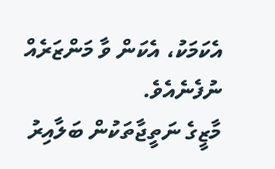އެކަމަކު، އެކަން ވާ މަންޒަރެއް ނުފެނެއެވެ.
މާޒީގެ ނަތީޖާތަކުން ބަލާއިރު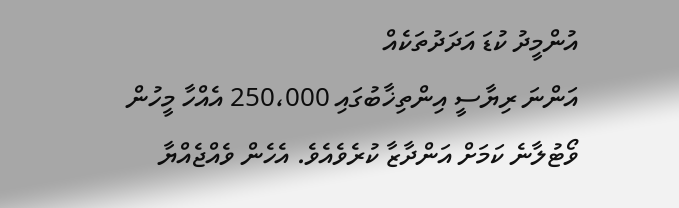އުންމީދު ކުޑަ އަދަދުތަކެއް
އަންނަ ރިޔާސީ އިންތިޚާބުގައި 250،000 އެއްހާ މީހުން ވޯޓުލާނެ ކަމަށް އަންދާޒާ ކުރެވެއެވެ. އެހެން ވެއްޖެއްޔާ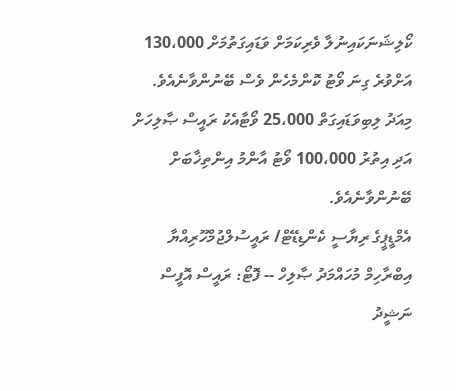ކޯލިޝަނަކައިނުލާ ވެރިކަމަށް ވަޑައިގަތުމަށް 130،000 އަށްވުރެ ގިނަ ވޯޓު ކޮންމެހެން ވެސް ބޭނުންވާނެއެވެ. މިއަދު ލިބިވަޑައިގަތް 25،000 ވޯޓާއެކު ރައީސް ޞާލިހަށް އަދި އިތުރު 100،000 ވޯޓު އާންމު އިންތިޚާބަށް ބޭނުންވާނެއެވެ.
އެމްޑީޕީގެ ރިޔާސީ ކެންޑިޑޭޓް/ ރައީސުލްޖުމްހޫރިއްޔާ އިބްރާހިމް މުހައްމަދު ޞާލިހް -- ފޮޓޯ: ރައީސް އޮފީސް
ނަޝީދު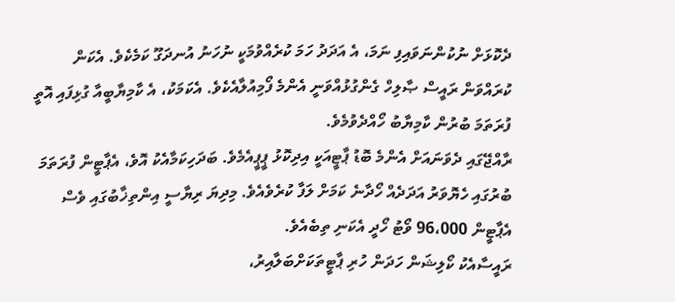ދެކޮޅަށް ނުކުންނަވައިފި ނަމަ، އެ އަދަދު ހަމަ ކުރެއްވުމަކީ ނުހަނު އުނދަގޫ ކަމެކެވެ. އެކަން ކުރައްވަން ރައީސް ޞާލިހް ގެންގުޅުއްވަނީ އެންމެ ފޯމިއުލާއެކެވެ. އެކަމަކު، އެ ކާމިޔާބީއާ ގުޅިފައި އޮތީ ފުރަތަމަ ބުރުން ކާމިޔާބު ހޯއްދެވުމެވެ.
ރާއްޖޭގައި ދެވަނައަށް އެންމެ ބޮޑު ޕާޓީއަކީ އިދިކޮޅު ޕީޕީއެމެވެ. ބަދަހިކަމާއެކު އޮވެ، އެޕާޓީން ފުރަތަމަ ބުރުގައި ހެޔޮވަރު އަދަދެއް ހޯދާނެ ކަމަށް ލަފާ ކުރެވެއެވެ. މިދިޔަ ރިޔާސީ އިންތިޚާބުގައި ވެސް އެޕާޓީން 96،000 ވޯޓު ހޯދީ އެކަނި ތިބެއެވެ.
ރައީސާއެކު ކޯލިޝަން ހަދަން ހުރި ޕާޓީތަކަށްބަލާއިރު،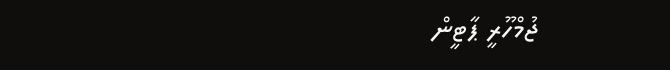ޖުމްހޫރީ ޕާޓީން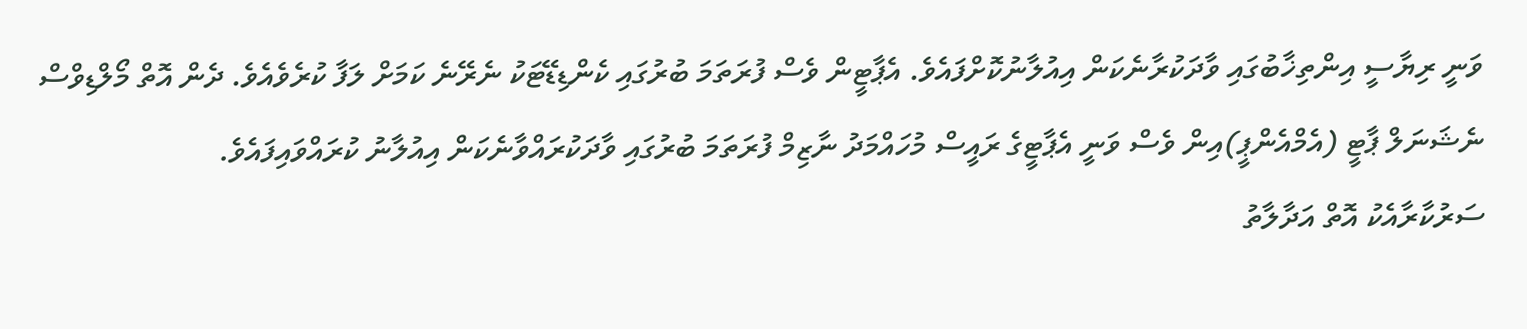ވަނީ ރިޔާސީ އިންތިޚާބުގައި ވާދަކުރާނެކަން އިއުލާނުކޮށްފައެވެ. އެޕާޓީން ވެސް ފުރަތަމަ ބުރުގައި ކެންޑިޑޭޓަކު ނެރޭނެ ކަމަށް ލަފާ ކުރެވެއެވެ. ދެން އޮތް މޯލްޑިވްސް ނެޝަނަލް ޕާޓީ (އެމްއެންޕީ)އިން ވެސް ވަނީ އެޕާޓީގެ ރައީސް މުހައްމަދު ނާޒިމް ފުރަތަމަ ބުރުގައި ވާދަކުރައްވާނެކަން އިއުލާނު ކުރައްވައިފައެވެ.
ސަރުކާރާއެކު އޮތް އަދާލާތު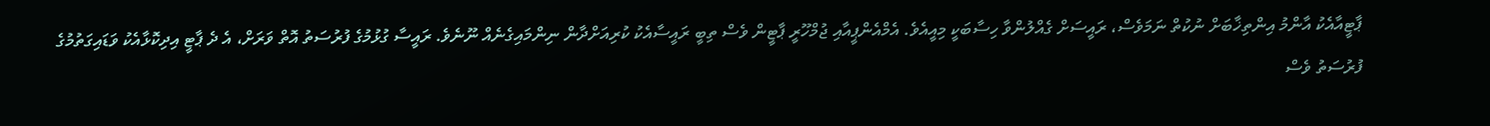ޕާޓީއާއެކު އާންމު އިންތިޚާބަށް ނުކުތް ނަމަވެސް، ރައީސަށް ގެއްލުންވާ ހިސާބަކީ މިއީއެވެ. އެމްއެންޕީއާއި ޖުމްހޫރީ ޕާޓީން ވެސް ތިބީ ރައީސާއެކު ކުރިއަށްދާން ނިންމައިގެނެއް ނޫނެވެ. ރައީސާ ގުޅުމުގެ ފުރުސަތު އޮތް ވަރަށް، އެ ދެ ޕާޓީ އިދިކޮޅާއެކު ވަޑައިގަތުމުގެ ފުރުސަތު ވެސް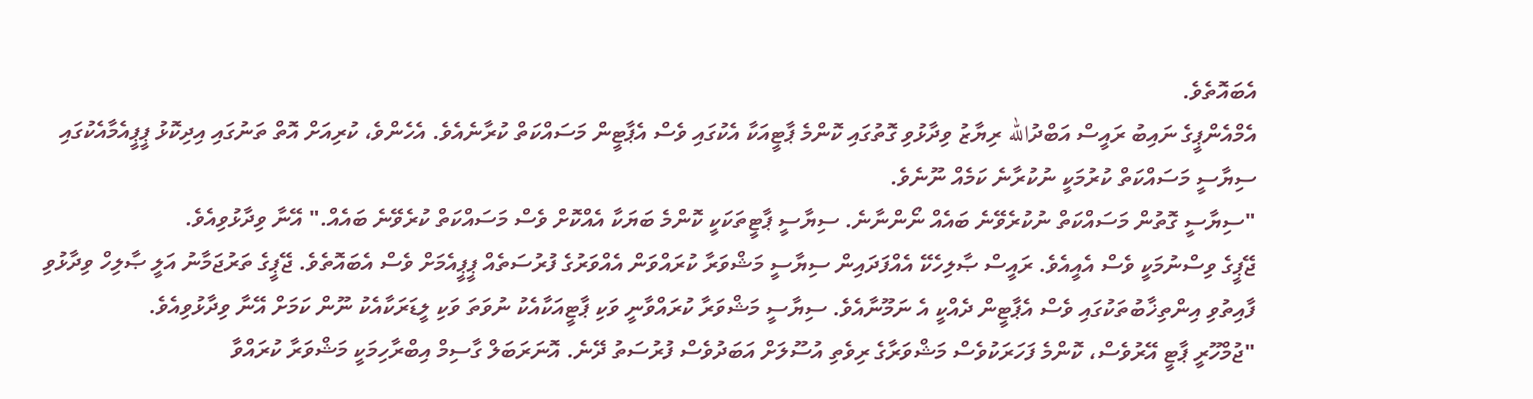އެބައޮތެވެ.
އެމްއެންޕީގެ ނައިބު ރައީސް އަބްދުالله ރިޔާޒު ވިދާޅުވި ގޮތުގައި ކޮންމެ ޕާޓީއަކާ އެކުގައި ވެސް އެޕާޓީން މަސައްކަތް ކުރާނެއެވެ. އެހެންވެ، ކުރިއަށް އޮތް ތަނުގައި އިދިކޮޅު ޕީޕީއެމާއެކުގައި ސިޔާސީ މަސައްކަތް ކުރުމަކީ ނުކުރާނެ ކަމެއް ނޫނެވެ.
"ސިޔާސީ ގޮތުން މަސައްކަތް ނުކުރެވޭނެ ބައެއް ނޯންނާނެ. ސިޔާސީ ޕާޓީތަކަކީ ކޮންމެ ބަޔަކާ އެއްކޮށް ވެސް މަސައްކަތް ކުރެވޭނެ ބައެއް." އޭނާ ވިދާޅުވިއެވެ.
ޖޭޕީގެ ވިސްނުމަކީ ވެސް އެއީއެވެ. ރައީސް ޞާލިހެކޭ އެއްފަދައިން ސިޔާސީ މަޝްވަރާ ކުރައްވަން އެއްވަރުގެ ފުރުސަތެއް ޕީޕީއެމަށް ވެސް އެބައޮތެވެ. ޖޭޕީގެ ތަރުޖަމާނު އަލީ ޞާލިހް ވިދާޅުވި ފާއިތުވި އިންތިޚާބުތަކުގައި ވެސް އެޕާޓީން ދެއްކީ އެ ނަމޫނާއެވެ. ސިޔާސީ މަޝްވަރާ ކުރައްވާނީ ވަކި ޕާޓީއަކާއެކު ނުވަތަ ވަކި ލީޑަރަކާއެކު ނޫން ކަމަށް އޭނާ ވިދާޅުވިއެވެ.
"ޖުމްހޫރީ ޕާޓީ އޭރުވެސް، ކޮންމެ ފަހަރަކުވެސް މަޝްވަރާގެ ރިވެތި އުސޫލަށް އަބަދުވެސް ފުރުސަތު ދޭނެ. އޮނަރަބަލް ގާސިމް އިބްރާހިމަކީ މަޝްވަރާ ކުރައްވާ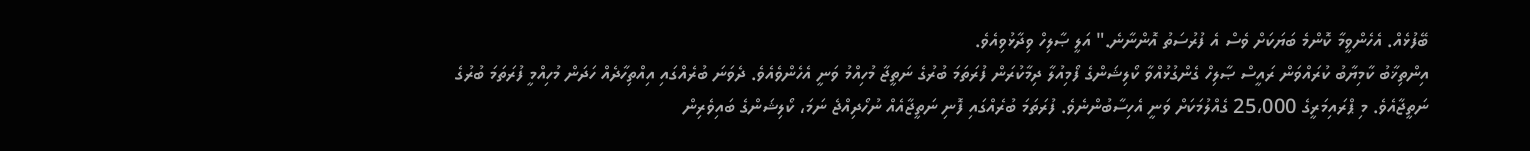ބޭފުޅެއް. އެހެންވީމާ ކޮންމެ ބަޔަކަށް ވެސް އެ ފުރުސަތު އޮންނާނެ." އަލީ ޞާލިހް ވިދާޅުވިއެވެ.
އިންތިޚާބު ކާމިޔާބު ކުރައްވަން ރައީސް ޞާލިހް ގެންގުޅުއްވާ ކޯލިޝަންގެ ފޯމިއުލާ ދިމާކުރަން ފުރަތަމަ ބުރުގެ ނަތީޖާ މުހިއްމު ވަނީ އެހެންވެއެވެ. ދެވަނަ ބުރެއްގައި އިއްތިހާދެއް ހަދަން މުހިއްމީ ފުރަތަމަ ބުރުގެ ނަތީޖާއެވެ. މި ޕްރައިމަރީގެ 25،000 ގެއްލުމަކަށް ވަނީ އެހިސާބުންނެވެ. ފުރަތަމަ ބުރެއްގައި ފޮނި ނަތީޖާއެއް ނުހޯދިއްޖެ ނަމަ، ކޯލިޝަންގެ ބައިވެރިން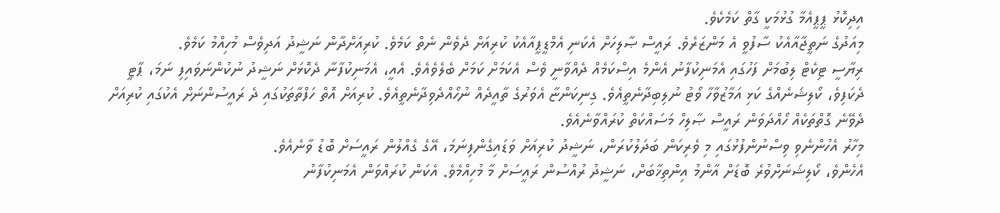އިދިކޮޅު ޕީޕީއެމާ ގުޅުމަކީ ގާތް ކަމެކެވެ.
މިއަދުގެ ނަތީޖާއާއެކު ސާފުވީ އެ މަންޒަރެވެ. ރައީސް ޞާލިހަށް އެކަނި އެމްޑީޕީއާއެކު ކުރިއަށް ދެވެން ނެތް ކަމެވެ. ކުރިއަށްދާން ނަޝީދު އަދިވެސް މުހިއްމު ކަމެވެ.
ރިޔާސީ ޓިކެޓް ލިބުމަށް ފަހުގައި އެމަނިކުފާނު އެންމެ އިސްކަމެއް ދެއްވާނީ ވެސް އެކަމަށް ކަމަށް ބެލެވެއެވެ. އެއީ، އެމަނިކުފާނާ ދެކޮޅަށް ނަޝީދު ނުކުންނަވައިފި ނަމަ، ޕާޓީ ދެކަފިވެ، ކޯލިޝަނެއްގެ ކަޅި އަމާޒުވާހާ ވޯޓު ނުލިބިދާނެތީއެވެ. ގިނިކަންޏާ އެވަރުގެ ތާއީދެއް ނުހޯއްދެވިދާނެތީއެވެ. ކުރިއަށް އޮތް ހަފްތާތަކުގައި ދެ ރައީސުންނަށް އެކުގައި ކުރިއަށް ދެވޭނެ ގޮތްތަކެއް ހޯއްދަވަން ރައީސް ޞާލިހް މަސައްކަތް ކުރައްވާނެއެވެ.
މިހާރު އެހުންނެވި ވިސްނުންފުޅުގައި މި ވެރިކަން ބަދަލުކުރަން، ނަޝީދު ކުރިއަށް ވަޑައިގެންފިނަމަ، އޭގެ ގެއްލުން ރައީސަށް ބޮޑު ވާނެއެވެ.
އެހެންވެ، ކޯލިޝަނަށްވުރެ ބޮޑަށް އާންމު އިންތިޚާބަށް، ނަޝީދު ރުއްސުން ރައީސަށް މާ މުހިއްމެވެ. އެކަން ކުރައްވަން އެމަނިކުފާނު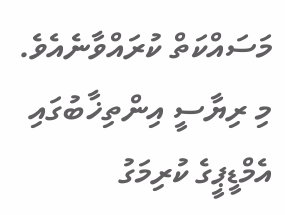މަސައްކަތް ކުރައްވާނެއެވެ. މި ރިޔާސީ އިންތިޚާބުގައި އެމްޑީޕީގެ ކުރިމަގު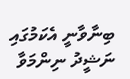ބިނާވާނީ އެކަމުގައި ނަޝީދު ނިންމަވާ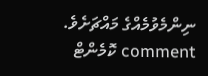ނިންމެވުމެއްގެ މައްޗަށެވެ.
comment ކޮމެންޓް